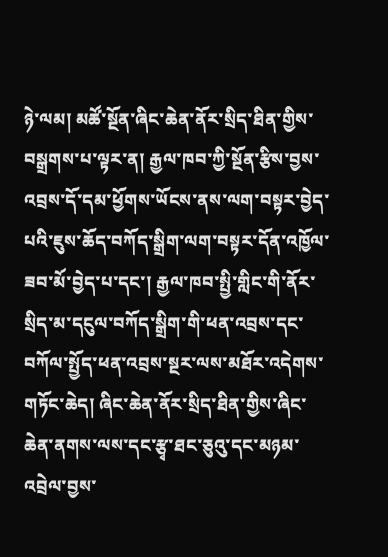ཉེ་ལམ། མཚོ་སྔོན་ཞིང་ཆེན་ནོར་སྲིད་ཐིན་གྱིས་བསྒྲགས་པ་ལྟར་ན། རྒྱལ་ཁབ་ཀྱི་སྔོན་རྩིས་བྱས་འབྲས་དོ་དམ་ཕྱོགས་ཡོངས་ནས་ལག་བསྟར་བྱེད་པའི་ཇུས་ཆོད་བཀོད་སྒྲིག་ལག་བསྟར་དོན་འཁྱོལ་ཟབ་མོ་བྱེད་པ་དང་། རྒྱལ་ཁབ་སྤྱི་གླིང་གི་ནོར་སྲིད་མ་དངུལ་བཀོད་སྒྲིག་གི་ཕན་འབྲས་དང་བཀོལ་སྤྱོད་ཕན་འབྲས་སྔར་ལས་མཐོར་འདེགས་གཏོང་ཆེད། ཞིང་ཆེན་ནོར་སྲིད་ཐིན་གྱིས་ཞིང་ཆེན་ནགས་ལས་དང་རྩྭ་ཐང་ཅུའུ་དང་མཉམ་འབྲེལ་བྱས་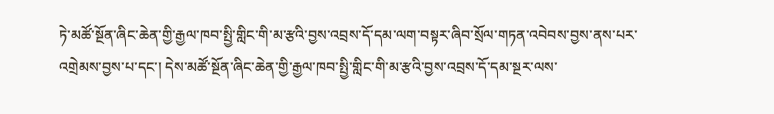ཏེ་མཚོ་སྔོན་ཞིང་ཆེན་གྱི་རྒྱལ་ཁབ་སྤྱི་གླིང་གི་མ་རྩའི་བྱས་འབྲས་དོ་དམ་ལག་བསྟར་ཞིབ་སྲོལ་གཏན་འབེབས་བྱས་ནས་པར་འགྲེམས་བྱས་པ་དང་། དེས་མཚོ་སྔོན་ཞིང་ཆེན་གྱི་རྒྱལ་ཁབ་སྤྱི་གླིང་གི་མ་རྩའི་བྱས་འབྲས་དོ་དམ་སྔར་ལས་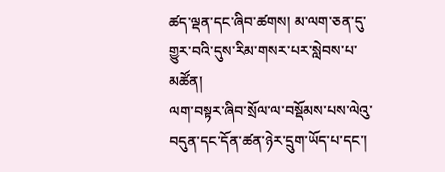ཚད་ལྡན་དང་ཞིབ་ཚགས། མ་ལག་ཅན་དུ་གྱུར་བའི་དུས་རིམ་གསར་པར་སླེབས་པ་མཚོན།
ལག་བསྟར་ཞིབ་སྲོལ་ལ་བསྡོམས་པས་ལེའུ་བདུན་དང་དོན་ཚན་ཉེར་དྲུག་ཡོད་པ་དང་།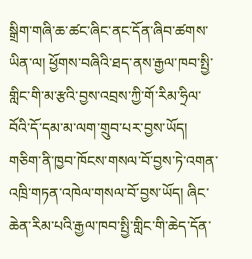སྒྲིག་གཞི་ཆ་ཚང་ཞིང་ནང་དོན་ཞིབ་ཚགས་ཡིན་ལ། ཕྱོགས་བཞིའི་ཐད་ནས་རྒྱལ་ཁབ་སྤྱི་གླིང་གི་མ་རྩའི་བྱས་འབྲས་ཀྱི་གོ་རིམ་ཧྲིལ་བོའི་དོ་དམ་མ་ལག་གྲུབ་པར་བྱས་ཡོད། གཅིག་ནི་ཁྱབ་ཁོངས་གསལ་བོ་བྱས་ཏེ་འགན་འཁྲི་གཏན་འཁེལ་གསལ་བོ་བྱས་ཡོད། ཞིང་ཆེན་རིམ་པའི་རྒྱལ་ཁབ་སྤྱི་གླིང་གི་ཆེད་དོན་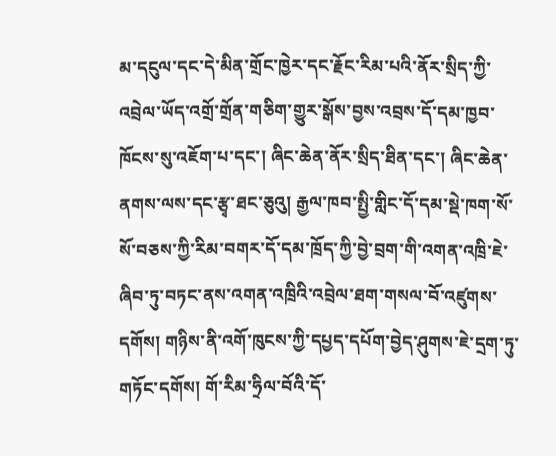མ་དངུལ་དང་དེ་མིན་གྲོང་ཁྱེར་དང་རྗོང་རིམ་པའི་ནོར་སྲིད་ཀྱི་འབྲེལ་ཡོད་འགྲོ་གྲོན་གཅིག་གྱུར་སྒོས་བྱས་འབྲས་དོ་དམ་ཁྱབ་ཁོངས་སུ་འཇོག་པ་དང་། ཞིང་ཆེན་ནོར་སྲིད་ཐིན་དང་། ཞིང་ཆེན་ནགས་ལས་དང་རྩྭ་ཐང་ཅུའུ། རྒྱལ་ཁབ་སྤྱི་གླིང་དོ་དམ་སྡེ་ཁག་སོ་སོ་བཅས་ཀྱི་རིམ་བགར་དོ་དམ་ཁྲོད་ཀྱི་བྱེ་བྲག་གི་འགན་འཁྲི་ཇེ་ཞིབ་ཏུ་བཏང་ནས་འགན་འཁྲིའི་འབྲེལ་ཐག་གསལ་བོ་འཛུགས་དགོས། གཉིས་ནི་འགོ་ཁུངས་ཀྱི་དཔྱད་དཔོག་བྱེད་ཤུགས་ཇེ་དྲག་ཏུ་གཏོང་དགོས། གོ་རིམ་ཧྲིལ་བོའི་དོ་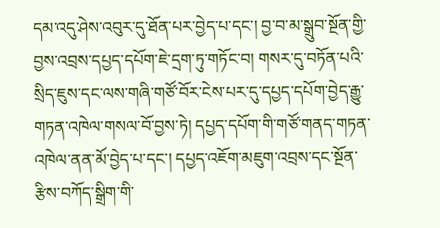དམ་འདུ་ཤེས་འབུར་དུ་ཐོན་པར་བྱེད་པ་དང་། བྱ་བ་མ་སྒྲུབ་སྔོན་གྱི་བྱས་འབྲས་དཔྱད་དཔོག་ཇེ་དྲག་ཏུ་གཏོང་བ། གསར་དུ་བཏོན་པའི་སྲིད་ཇུས་དང་ལས་གཞི་གཙོ་བོར་ངེས་པར་དུ་དཔྱད་དཔོག་བྱེད་རྒྱུ་གཏན་འཁེལ་གསལ་བོ་བྱས་ཏེ། དཔྱད་དཔོག་གི་གཙོ་གནད་གཏན་འཁེལ་ནན་མོ་བྱེད་པ་དང་། དཔྱད་འཇོག་མཇུག་འབྲས་དང་སྔོན་རྩིས་བཀོད་སྒྲིག་གི་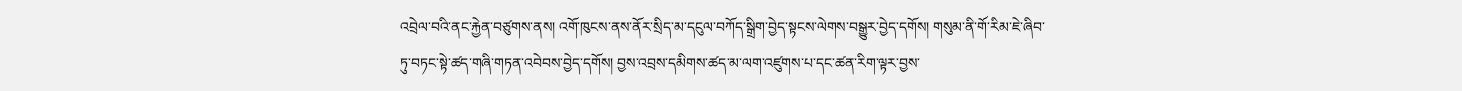འབྲེལ་བའི་ནང་རྐྱེན་བཙུགས་ནས། འགོ་ཁུངས་ནས་ནོར་སྲིད་མ་དངུལ་བཀོད་སྒྲིག་བྱེད་སྟངས་ལེགས་བསྒྱུར་བྱེད་དགོས། གསུམ་ནི་གོ་རིམ་ཇེ་ཞིབ་ཏུ་བཏང་སྟེ་ཚད་གཞི་གཏན་འབེབས་བྱེད་དགོས། བྱས་འབྲས་དམིགས་ཚད་མ་ལག་འཛུགས་པ་དང་ཚན་རིག་ལྟར་བྱས་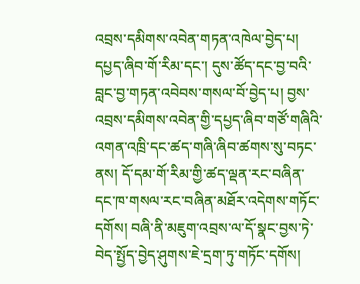འབྲས་དམིགས་འབེན་གཏན་འཁེལ་བྱེད་པ། དཔྱད་ཞིབ་གོ་རིམ་དང་། དུས་ཚོད་དང་བྱ་བའི་བླང་བྱ་གཏན་འབེབས་གསལ་བོ་བྱེད་པ། བྱས་འབྲས་དམིགས་འབེན་གྱི་དཔྱད་ཞིབ་གཙོ་གཞིའི་འགན་འཁྲི་དང་ཚད་གཞི་ཞིབ་ཚགས་སུ་བཏང་ནས། དོ་དམ་གོ་རིམ་གྱི་ཚད་ལྡན་རང་བཞིན་དང་ཁ་གསལ་རང་བཞིན་མཐོར་འདེགས་གཏོང་དགོས། བཞི་ནི་མཇུག་འབྲས་ལ་དོ་སྣང་བྱས་ཏེ་བེད་སྤྱོད་བྱེད་ཤུགས་ཇེ་དྲག་ཏུ་གཏོང་དགོས།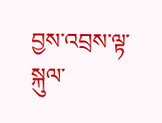བྱས་འབྲས་ལྟ་སྐུལ་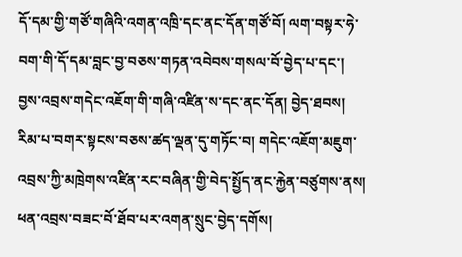དོ་དམ་གྱི་གཙོ་གཞིའི་འགན་འཁྲི་དང་ནང་དོན་གཙོ་བོ། ལག་བསྟར་ཧེ་བག་གི་དོ་དམ་བླང་བྱ་བཅས་གཏན་འབེབས་གསལ་བོ་བྱེད་པ་དང་། བྱས་འབྲས་གདེང་འཇོག་གི་གཞི་འཛིན་ས་དང་ནང་དོན། བྱེད་ཐབས། རིམ་པ་བགར་སྟངས་བཅས་ཚད་ལྡན་དུ་གཏོང་བ། གདེང་འཇོག་མཇུག་འབྲས་ཀྱི་མཁྲེགས་འཛིན་རང་བཞིན་གྱི་བེད་སྤྱོད་ནང་རྐྱེན་བཙུགས་ནས། ཕན་འབྲས་བཟང་བོ་ཐོབ་པར་འགན་སྲུང་བྱེད་དགོས།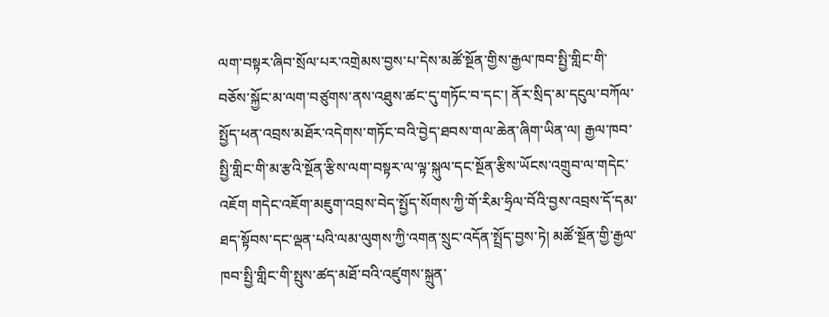ལག་བསྟར་ཞིབ་སྲོལ་པར་འགྲེམས་བྱས་པ་དེས་མཚོ་སྔོན་གྱིས་རྒྱལ་ཁབ་སྤྱི་གླིང་གི་བཅོས་སྐྱོང་མ་ལག་བཙུགས་ནས་འཐུས་ཚང་དུ་གཏོང་བ་དང་། ནོར་སྲིད་མ་དངུལ་བཀོལ་སྤྱོད་ཕན་འབྲས་མཐོར་འདེགས་གཏོང་བའི་བྱེད་ཐབས་གལ་ཆེན་ཞིག་ཡིན་ལ། རྒྱལ་ཁབ་སྤྱི་གླིང་གི་མ་རྩའི་སྔོན་རྩིས་ལག་བསྟར་ལ་ལྟ་སྐུལ་དང་སྔོན་རྩིས་ཡོངས་འགྲུབ་ལ་གདེང་འཇོག གདེང་འཇོག་མཇུག་འབྲས་བེད་སྤྱོད་སོགས་ཀྱི་གོ་རིམ་ཧྲིལ་བོའི་བྱས་འབྲས་དོ་དམ་ཐད་སྟོབས་དང་ལྡན་པའི་ལམ་ལུགས་ཀྱི་འགན་སྲུང་འདོན་སྤྲོད་བྱས་ཏེ། མཚོ་སྔོན་གྱི་རྒྱལ་ཁབ་སྤྱི་གླིང་གི་སྤུས་ཚད་མཐོ་བའི་འཛུགས་སྐྲུན་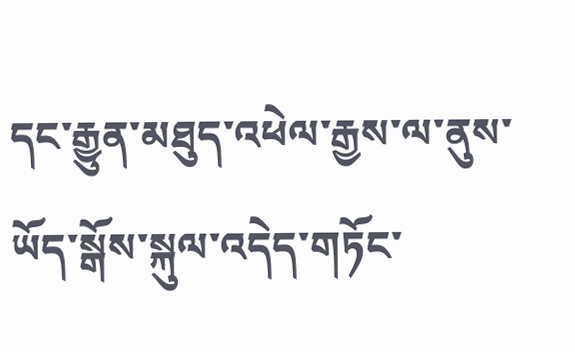དང་རྒྱུན་མཐུད་འཕེལ་རྒྱས་ལ་ནུས་ཡོད་སྒོས་སྐུལ་འདེད་གཏོང་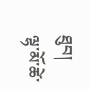ཐུབ།
ལྷ་མོ་ཚེ་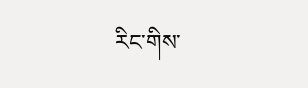རིང་གིས་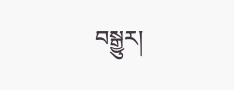བསྒྱུར།